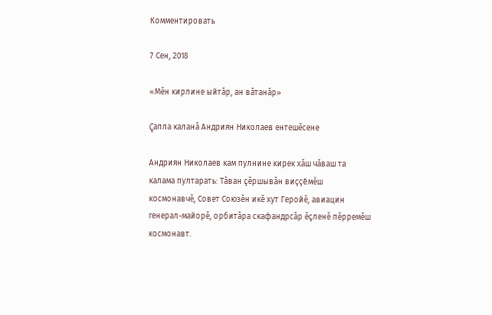Комментировать

7 Сен, 2018

«Мĕн кирлине ыйтăр, ан вăтанăр»

Çапла каланă Андриян Николаев ентешĕсене

Андриян Николаев кам пулнине кирек хăш чăваш та калама пултарать: Тăван çĕршывăн виççĕмĕш космонавчĕ, Совет Союзĕн икĕ хут Геройĕ, авиацин генерал-майорĕ, орбитăра скафандрсăр ĕçленĕ пĕрремĕш космонавт.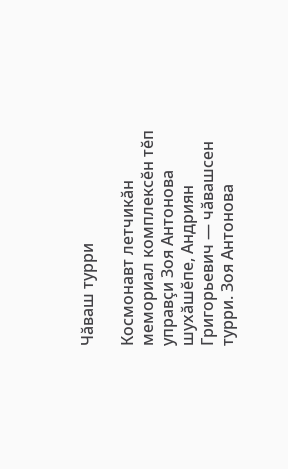Чăваш турри

Космонавт летчикăн мемориал комплексĕн тĕп управçи Зоя Антонова шухăшĕпе, Андриян Григорьевич — чăвашсен турри. Зоя Антонова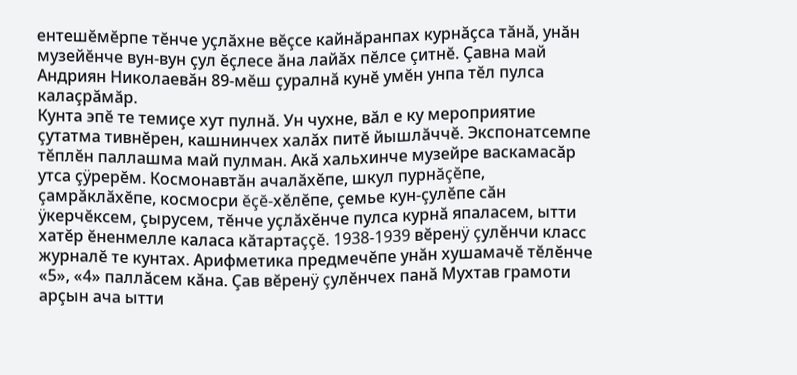ентешĕмĕрпе тĕнче уçлăхне вĕçсе кайнăранпах курнăçса тăнă, унăн музейĕнче вун-вун çул ĕçлесе ăна лайăх пĕлсе çитнĕ. Çавна май Андриян Николаевăн 89-мĕш çуралнă кунĕ умĕн унпа тĕл пулса калаçрăмăр.
Кунта эпĕ те темиçе хут пулнă. Ун чухне, вăл е ку мероприятие çутатма тивнĕрен, кашнинчех халăх питĕ йышлăччĕ. Экспонатсемпе тĕплĕн паллашма май пулман. Акă хальхинче музейре васкамасăр утса çÿрерĕм. Космонавтăн ачалăхĕпе, шкул пурнăçĕпе, çамрăклăхĕпе, космосри ĕçĕ-хĕлĕпе, çемье кун-çулĕпе сăн ÿкерчĕксем, çырусем, тĕнче уçлăхĕнче пулса курнă япаласем, ытти хатĕр ĕненмелле каласа кăтартаççĕ. 1938-1939 вĕренÿ çулĕнчи класс журналĕ те кунтах. Арифметика предмечĕпе унăн хушамачĕ тĕлĕнче «5», «4» паллăсем кăна. Çав вĕренÿ çулĕнчех панă Мухтав грамоти арçын ача ытти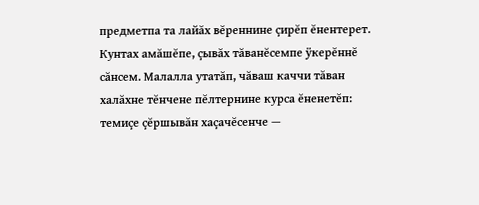предметпа та лайăх вĕреннине çирĕп ĕнентерет. Кунтах амăшĕпе, çывăх тăванĕсемпе ÿкерĕннĕ сăнсем. Малалла утатăп, чăваш каччи тăван халăхне тĕнчене пĕлтернине курса ĕненетĕп: темиçе çĕршывăн хаçачĕсенче —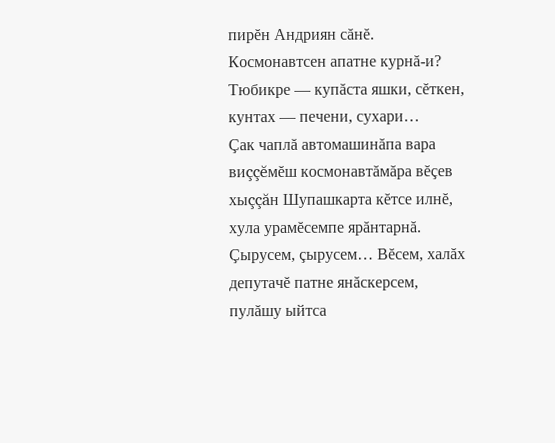пирĕн Андриян сăнĕ. Космонавтсен апатне курнă-и? Тюбикре — купăста яшки, сĕткен, кунтах — печени, сухари…
Çак чаплă автомашинăпа вара виççĕмĕш космонавтăмăра вĕçев хыççăн Шупашкарта кĕтсе илнĕ, хула урамĕсемпе ярăнтарнă. Çырусем, çырусем… Вĕсем, халăх депутачĕ патне янăскерсем, пулăшу ыйтса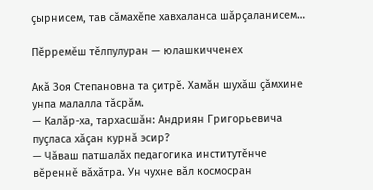çырнисем, тав сăмахĕпе хавхаланса шăрçаланисем…

Пĕрремĕш тĕлпулуран — юлашкичченех

Акă Зоя Степановна та çитрĕ. Хамăн шухăш çăмхине унпа малалла тăсрăм.
— Калăр-ха, тархасшăн: Андриян Григорьевича пуçласа хăçан курнă эсир?
— Чăваш патшалăх педагогика институтĕнче вĕреннĕ вăхăтра. Ун чухне вăл космосран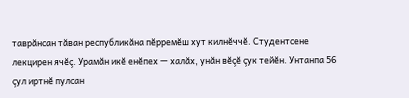таврăнсан тăван республикăна пĕрремĕш хут килнĕччĕ. Студентсене лекцирен ячĕç. Урамăн икĕ енĕпех — халăх, унăн вĕçĕ çук тейĕн. Унтанпа 56 çул иртнĕ пулсан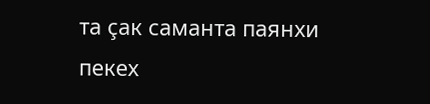та çак саманта паянхи пекех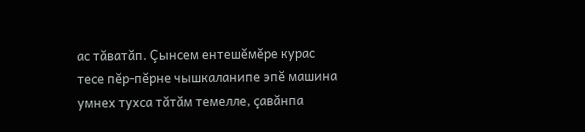ас тăватăп. Çынсем ентешĕмĕре курас тесе пĕр-пĕрне чышкаланипе эпĕ машина умнех тухса тăтăм темелле, çавăнпа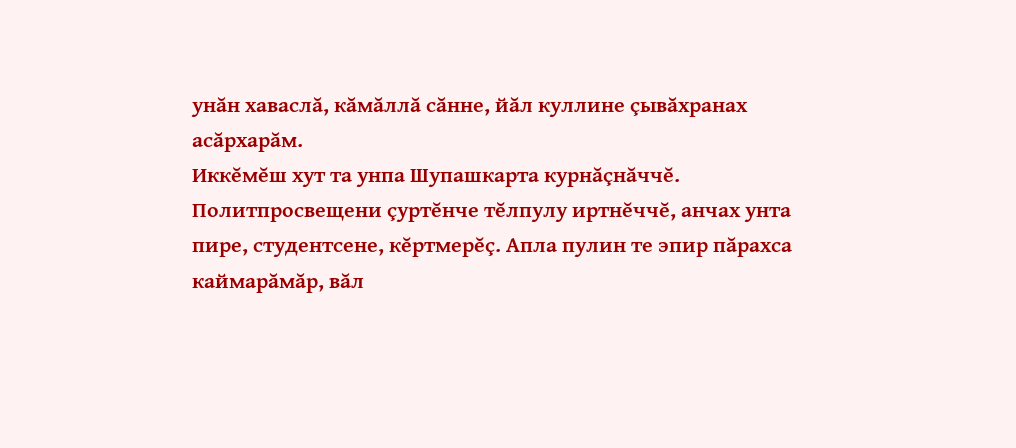унăн хаваслă, кăмăллă сăнне, йăл куллине çывăхранах асăрхарăм.
Иккĕмĕш хут та унпа Шупашкарта курнăçнăччĕ. Политпросвещени çуртĕнче тĕлпулу иртнĕччĕ, анчах унта пире, студентсене, кĕртмерĕç. Апла пулин те эпир пăрахса каймарăмăр, вăл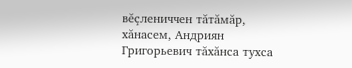вĕçлениччен тăтăмăр, хăнасем, Андриян Григорьевич тăхăнса тухса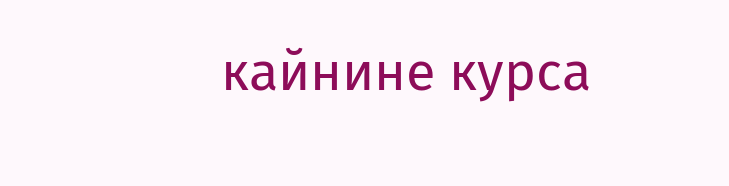кайнине курса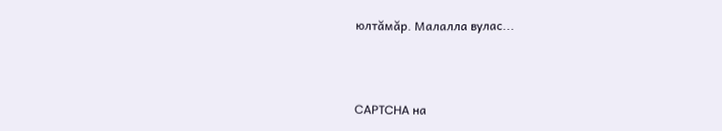юлтăмăр. Малалла вулас...



CAPTCHA на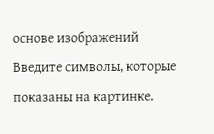основе изображений
Введите символы, которые показаны на картинке.